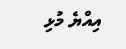އިއްޔެ މުޅި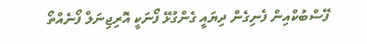ފޭސްބުކްއިން ފެނިގެން ދިޔައީ ގެންގުޅޭ ފޯނަކީ އޮރިޖިނަލް ފޯނެއްތޯ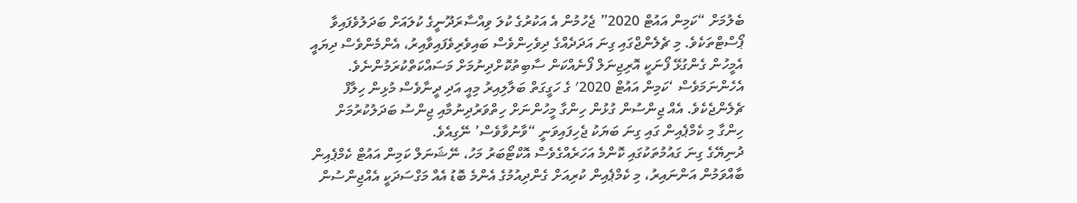ބެލުމަށް “ކަމިން އައުޓް 2020” ޖެހުމުން އެ އަކުރުގެ ކުލަ ވިއްސާރަދޫނީގެ ކުލައަށް ބަދަލުވެފައިވާ ޕޯސްޓްތަކެވެ. މި ޗެލެންޖްގައި ގިނަ އަދަދެއްގެ ދިވެހިންވެސް ބައިވެރިވެފައިވާއިރު، އެންމެންވެސް ދިޔައީ އެމީހުން ގެންގުޅޭ ފޯނަކީ އޮރިޖިނަލް ފޯނެއްކަން ސާބިތުކޮށްދިނުމަށް މަސައްކަތްކުރަމުންނެވެ. އެހެންނަމަވެސް ‘ކަމިން އައުޓް 2020′ ގެ ހަގީގަތް ބަލާލިއިރު މިއީ އަދި ދީނާވެސް މުޅިން ހިލާފް ޗެލެންޖެކެވެ. އެއް ޖިންސުން ގުޅުން ހިންގާ މީހުންނަށް ހިތްވަރުދިނުމާއި ޖިންސު ބަދަލުކުރުމަށް ހިންގާ މި ކެމްޕެއިން ގައި ގިނަ ބަޔަކު ޖެހިފައިވަނީ “ވާނުވާވެސް’ ނޭގިއެވެ.
ދުނިޔޭގެ ގިނަ ގައުމުތަކުގައި ކޮންމެ އަހަރެއްގެވެސް އޮކްޓޯބަރު މަހު، ނޭޝަނަލް ކަމިން އައުޓް ކެމްޕެއިން ބާއްވަމުން އަންނައިރު، މި ކެމްޕެއިން ކުރިއަށް ގެންދިއުމުގެ އެންމެ ބޮޑު އެއް މަގްސަދަކީ އެއްޖިންސުން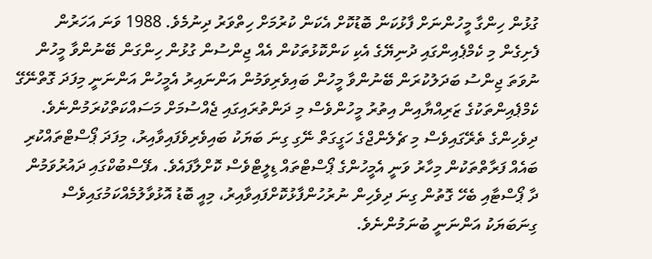ގުޅުން ހިންގާ މީހުންނަށް ފާޅުކަން ބޮޑުކޮށް އެކަން ކުރުމަށް ހިތްވަރު ދިނުމެވެ. 1988 ވަނަ އަހަރުން ފެށިގެން މި ކެމްޕެއިންގައި ދުނިޔޭގެ އެކި ކަންކޮޅުތަކުން އެއް ޖިންސުން ގުޅުން ހިންގަން ބޭނުންވާ މީހުން ނުވަތަ ޖިންސު ބަދަލުކުރަން ބޭނުންވާ މީހުން ބައިވެރިވަމުން އަންނައިރު އެމީހުން އަންނަނީ މިފަދަ ގޮތްނޭގޭ ކެމްޕެއިންތަކުގެ ޒަރިއްޔާއިން އިތުރު މީހުންވެސް މި ދަންތުރައިގައި ޖެއްސުމަށް މަސައްކަތްކުރަމުންނެވެ.
ދިވެހިންގެ ތެރޭގައިވެސް މި ޗެލެންޖްގެ ހަގީގަތް ނޭގި ގިނަ ބަޔަކު ބައިވެރިވެފައިވާއިރު، މިފަދަ ޕޯސްޓްތައްކުރި ބައެއް ފަރާތްތަކުން މިހާރު ވަނީ އެމީހުންގެ ޕޯސްޓްތައް ޑިލީޓްވެސް ކޮށްލާފައެވެ. އފޭސްބުކްގައި ދައުރުވަމުން ދާ ޕޯސްޓާއި ބެހޭ ގޮތުން ގިނަ ދިވެހިން ނުރުހުންފާޅުކޮށްފައިވާއިރު، މިއީ ބޮޑު އޮޅުވާލުމެއްކަމުގައިވެސް ގިނަބަޔަކު އަންނަނީ ބުނަމުންނެވެ.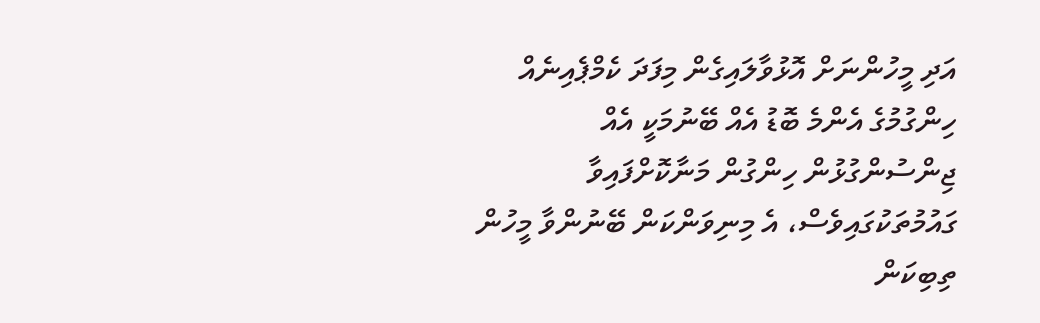އަދި މީހުންނަށް އޮޅުވާލައިގެން މިފަދަ ކެމްޕެއިނެއް ހިންގުމުގެ އެންމެ ބޮޑު އެއް ބޭނުމަކީ އެއް ޖިންސުންގުޅުން ހިންގުން މަނާކޮށްފައިވާ ގައުމުތަކުގައިވެސް، އެ މިނިވަންކަން ބޭނުންވާ މީހުން ތިބިކަން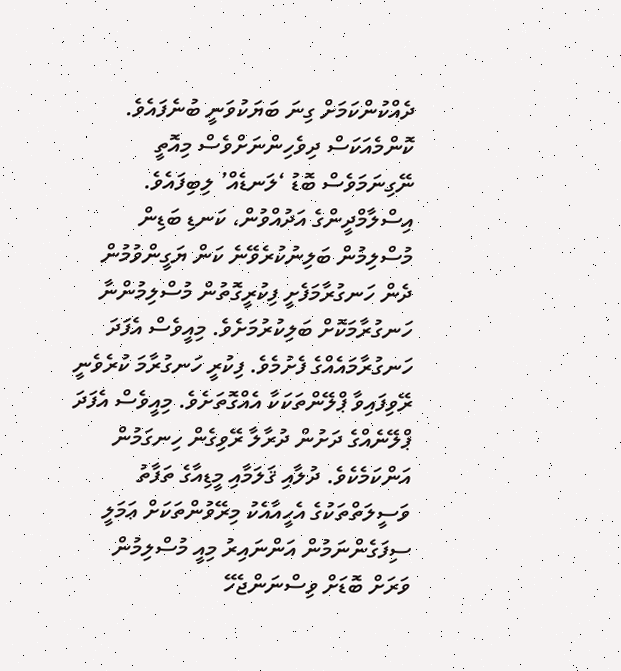ދެއްކުންކަމަށް ގިނަ ބަޔަކުވަނީ ބުނެފައެވެ. ކޮންމެއަކަސް ދިވެހިންނަށްވެސް މިއޮތީ ނޭގިނަމަވެސް ބޮޑު ‘ލަނޑެއް’ ލިބިފައެވެ.
އިސްލާމްދީންގެ އަދުއްވުން، ކަނޑި ބަޑިން މުސްލިމުން ބަލިނުކުރެވޭނެ ކަން ޔަގީންވުމުން ދެން ހަނގުރާމަފެށީ ފިކުރީގޮތުން މުސްލިމުންނާ ހަނގުރާމަކޮށް ބަލިކުރުމަށެވެ. މިއީވެސް އެފަދަ ހަނގުރާމައެއްގެ ފެށުމެވެ. ފިކުރީ ހަނގުރާމަ ކުރެވެނީ ރޭވިފައިވާ ޕްލޭންތަކަކާ އެއްގޮތަށެވެ. މިއީވެސް އެފަދަ ޕްލޭނެއްގެ ދަށުން ދުރާލާ ރޭވިގެން ހިނގަމުން އަންކަމެކެވެ. ދުލާއި ޤަލަމާއި މީޑިއާގެ ތަފާތު ވަސީލަތްތަކުގެ އެހީއާއެކު މިރޭވުންތަކަށް ޢަމަލީ ސިފަގެންނަމުން އަންނައިރު މިއީ މުސްލިމުން ވަރަށް ބޮޑަށް ވިސްނަންޖެހޭ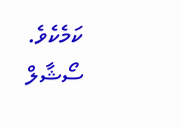ކަމެކެވެ. ސޯޝާލް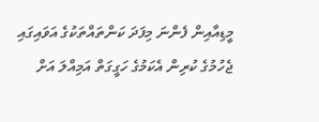މީޑިއާއިން ފެންނަ މިފަދަ ކަންތައްތަކުގެ އަވައިގައި ޖެހުމުގެ ކުރިން އެކަމުގެ ހަގީގަތް އަމިއްލަ އަށް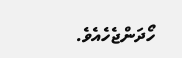ހޯދަންޖެހެއެވެ.